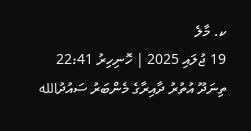ކ. މާލެ
19 ޖުލައި 2025 | ހޮނިހިރު 22:41
ތިނަދޫ އުތުރު ދާއިރާގެ މެންބަރު ސައުދުالله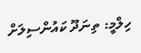ހިލްމީ: ތިނަދޫ ކައުންސިލަށް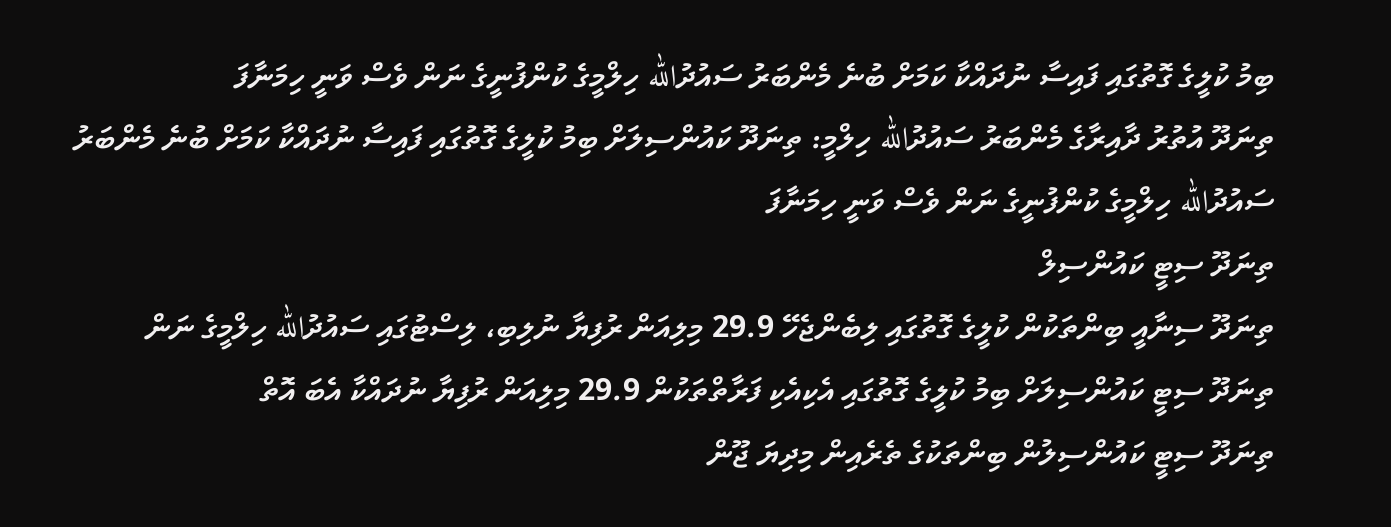ބިމު ކުލީގެ ގޮތުގައި ފައިސާ ނުދައްކާ ކަމަށް ބުނެ މެންބަރު ސައުދުالله ހިލްމީގެ ކުންފުނީގެ ނަން ވެސް ވަނީ ހިމަނާފަ
ތިނަދޫ އުތުރު ދާއިރާގެ މެންބަރު ސައުދުالله ހިލްމީ: ތިނަދޫ ކައުންސިލަށް ބިމު ކުލީގެ ގޮތުގައި ފައިސާ ނުދައްކާ ކަމަށް ބުނެ މެންބަރު ސައުދުالله ހިލްމީގެ ކުންފުނީގެ ނަން ވެސް ވަނީ ހިމަނާފަ
ތިނަދޫ ސިޓީ ކައުންސިލް
ތިނަދޫ ސިނާއީ ބިންތަކުން ކުލީގެ ގޮތުގައި ލިބެންޖެހޭ 29.9 މިލިއަން ރުފިޔާ ނުލިބި، ލިސްޓުގައި ސައުދުالله ހިލްމީގެ ނަން
ތިނަދޫ ސިޓީ ކައުންސިލަށް ބިމު ކުލީގެ ގޮތުގައި އެކިއެކި ފަރާތްތަކުން 29.9 މިލިއަން ރުފިޔާ ނުދައްކާ އެބަ އޮތް
ތިނަދޫ ސިޓީ ކައުންސިލުން ބިންތަކުގެ ތެރެއިން މިދިޔަ ޖޫން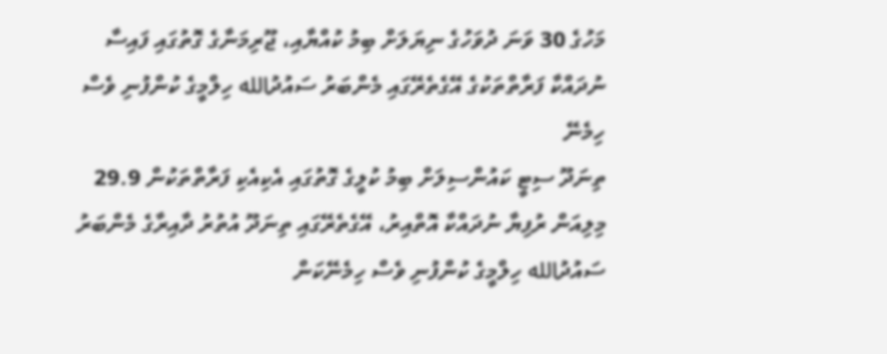މަހުގެ 30 ވަނަ ދުވަހުގެ ނިޔަލަށް ބިމު ކުއްޔާއި، ޖޫރިމަނާގެ ގޮތުގައި ފައިސާ ނުދައްކާ ފަރާތްތަކުގެ އޭގެތެރޭގައި މެންބަރު ސައުދުالله ހިލްމީގެ ކުންފުނި ވެސް ހިމެނޭ
ތިނަދޫ ސިޓީ ކައުންސިލަށް ބިމު ކުލީގެ ގޮތުގައި އެކިއެކި ފަރާތްތަކުން 29.9 މިލިއަން ރުފިޔާ ނުދައްކާ އޮތްއިރު، އޭގެތެރޭގައި ތިނަދޫ އުތުރު ދާއިރާގެ މެންބަރު ސައުދުالله ހިލްމީގެ ކުންފުނި ވެސް ހިމެނޭކަން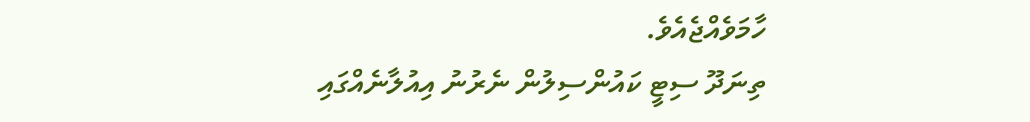ހާމަވެއްޖެއެވެ.
ތިނަދޫ ސިޓީ ކައުންސިލުން ނެރުނު އިއުލާނެއްގައި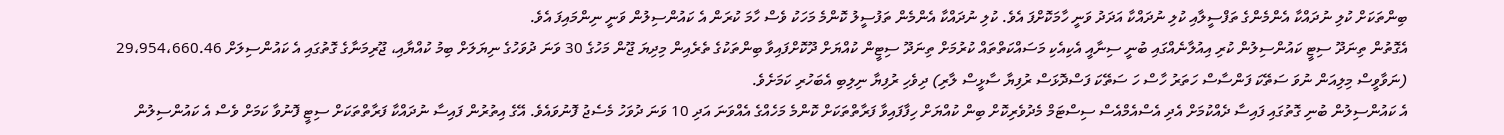ބިންތަކަށް ކުލި ނުދައްކާ އެންމެންގެ ތަފްސީލާއި ކުލި ނުދައްކާ އަދަދު ވަނީ ހާމަކޮށްފަ އެވެ. ކުލި ނުދައްކާ އެންމެން ތަފުސީލު ކޮންމެ މަހަކު ވެސް ހާމަ ކުރަން އެ ކައުންސިލުން ވަނީ ނިންމައިފަ އެވެ.
އެގޮތުން ތިނަދޫ ސިޓީ ކައުންސިލުން ކުރި އިއުލާނެއްގައި ބުނީ ސިނާއީ އެކިއެކި މަސައްކަތްތައް ކުރުމަށް ތިނަދޫ ސިޓީން ކުއްޔަށް ދޫކޮށްފައިވާ ބިންތަކުގެ ތެރެއިން މިދިޔަ ޖޫން މަހުގެ 30 ވަނަ ދުވަހުގެ ނިޔަލަށް ބިމު ކުއްޔާއި، ޖޫރިމަނާގެ ގޮތުގައި އެ ކައުންސިލަށް 29،954،660.46 (ނަވާވީސް މިލިއަން ނުވަ ސަތޭކަ ފަންސާސް ހަތަރު ހާސް ހަ ސަތޭކަ ފަސްދޮޅަސް ރުފިޔާ ސާޅީސް ލާރި) ދިވެހި ރުފިޔާ ނިލިބި އެބަހުރި ކަމަށެވެ.
އެ ކައުންސިލުން ބުނި ގޮތުގައި ފައިސާ ދެއްކުމަށް އެދި އެސްއެމްއެސް ސިސްޓަމް މެދުވެރިކޮށް ބިން ކުއްޔަށް ހިފާފައިވާ ފަރާތްތަކަށް ކޮންމެ މަހެއްގެ އެއްވަނަ އަދި 10 ވަނަ ދުވަހު މެސެޖު ފޮނުވައެވެ. އޭގެ އިތުރުން ފައިސާ ނުދައްކާ ފަރާތްތަކަށް ސިޓީ ފޮނުވާ ކަމަށް ވެސް އެ ކައުންސިލުން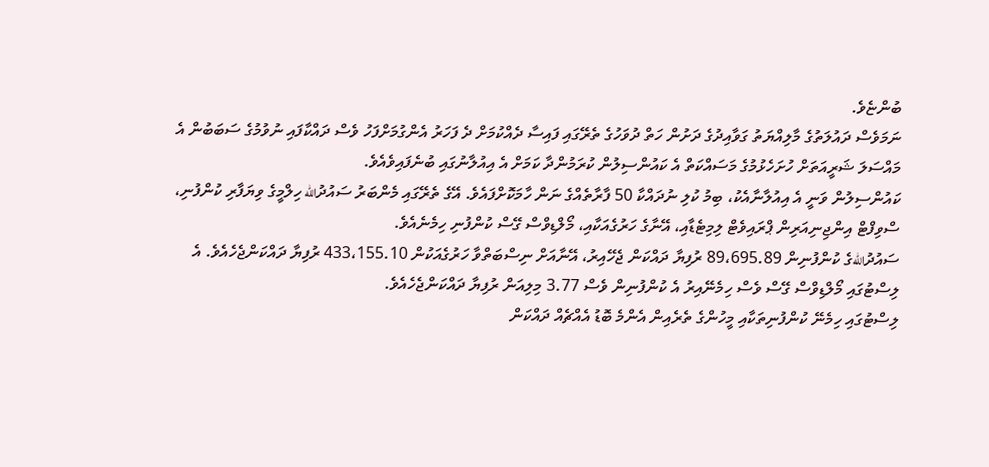ބުންޏެވެ.
ނަމަވެސް ދައުލަތުގެ މާލިއްޔަތު ގަވާއިދުގެ ދަށުން ހަތް ދުވަހުގެ ތެރޭގައި ފައިސާ ދެއްކުމަށް ދެ ފަހަރު އެންގުމަށްފަހު ވެސް ދައްކާފައި ނުވުމުގެ ސަބަބުން އެ މައްސަލަ ޝަރީއަތަށް ހުށަހެޅުމުގެ މަސައްކަތް އެ ކައުންސިލުން ކުރަމުންދާ ކަމަށް އެ އިއުލާނުގައި ބުނެފައިވެއެވެ.
ކައުންސިލުން ވަނީ އެ އިއުލާނާއެކު، ބިމު ކުލި ނުދައްކާ 50 ފާރާތެއްގެ ނަން ހާމަކޮށްފައެވެ. އޭގެ ތެރޭގައި މެންބަރު ސައުދުالله ހިލްމީގެ ވިޔަފާރި ކުންފުނި، ސްވިފްޓް އިންޖިނިއަރިން ޕްރައިވެޓް ލިމިޓެޑާއި، އޭނާގެ ހަރުގެއަކާއި، މޯލްޑިވްސް ގޭސް ކުންފުނި ހިމެނެއެވެ.
ސައުދުاللهގެ ކުންފުނިން 89،695.89 ރުފިޔާ ދައްކަން ޖެހޭއިރު، އޭނާއަށް ނިސްބަތްވާ ހަރުގެއަކުން 433،155.10 ރުފިޔާ ދައްކަންޖެހެއެވެ. އެ ލިސްޓުގައި މޯލްޑިވްސް ގޭސް ވެސް ހިމެނޭއިރު އެ ކުންފުނިން ވެސް 3.77 މިލިއަން ރުފިޔާ ދައްކަންޖެހެއެވެ.
ލިސްޓުގައި ހިމެނޭ ކުންފުނިތަކާއި މީހުންގެ ތެރެއިން އެންމެ ބޮޑު އެއްޗެއް ދައްކަން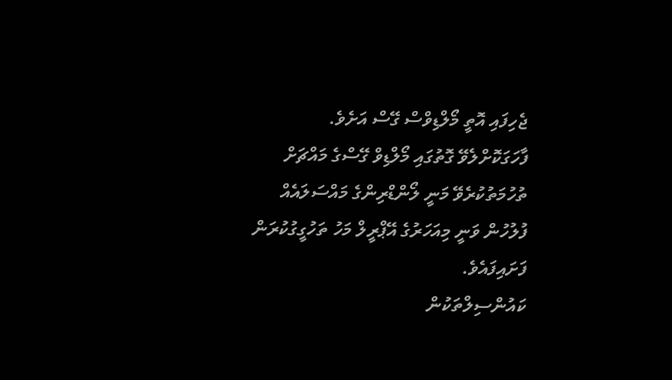ޖެހިފައި އޮތީ މޯލްޑިވްސް ގޭސް އަށެވެ.
ފާހަގަކޮށްލެވޭ ގޮތުގައި މޯލްޑިވް ގޭސްގެ މައްޗަށް ތުހުމަތުކުރެވޭ މަނީ ލޯންޑްރިންގެ މައްސަލައެއް ފުލުހުން ވަނީ މިއަހަރުގެ އޭޕްރީލް މަހު ތަހުގީގުކުރަން ފަށައިފައެވެ.
ކައުންސިލްތަކުން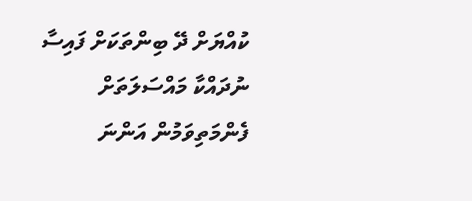ކުއްޔަށް ދޭ ބިންތަކަށް ފައިސާ ނުދައްކާ މައްސަލަތަށް ފެންމަތިވަމުން އަންނަ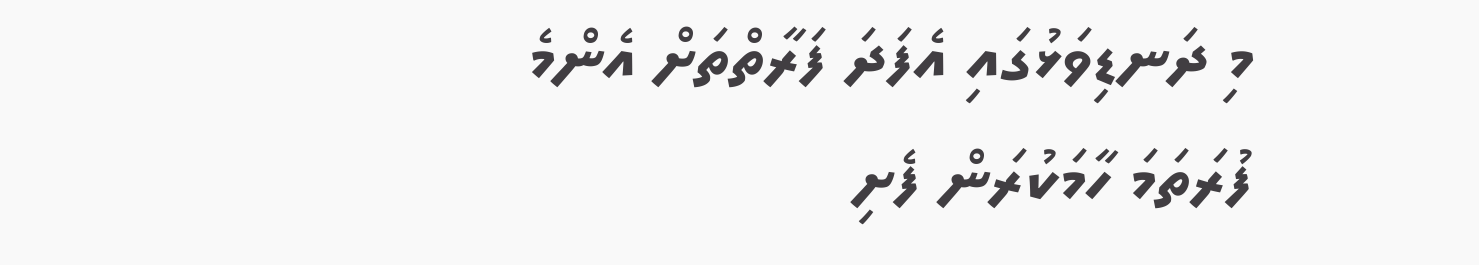މި ދަނޑިވަޅުގައި އެފަދަ ފަރާތްތަށް އެންމެ ފުރަތަމަ ހާމަކުރަން ފެށި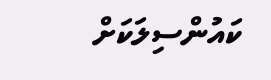ކައުންސިލަކަށް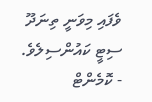ވެފައި މިވަނީ ތިނަދޫ ސިޓީ ކައުންސިލެވެ.
- ކޮމެންޓް